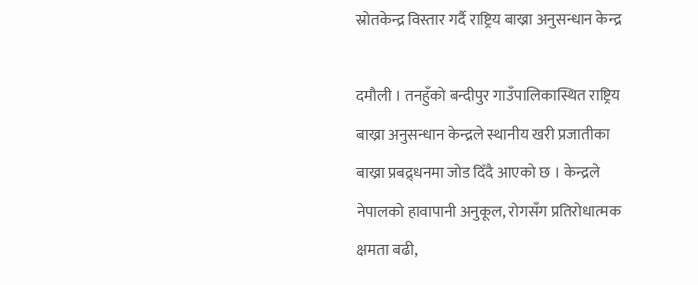स्रोतकेन्द्र विस्तार गर्दै राष्ट्रिय बाख्रा अनुसन्धान केन्द्र

दमौली । तनहुँको बन्दीपुर गाउँपालिकास्थित राष्ट्रिय बाख्रा अनुसन्धान केन्द्रले स्थानीय खरी प्रजातीका बाख्रा प्रबद्र्धनमा जोड दिँदै आएको छ । केन्द्रले नेपालको हावापानी अनुकूल, रोगसँग प्रतिरोधात्मक क्षमता बढी,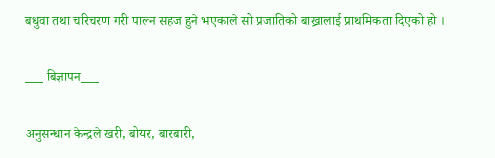बधुवा तथा चरिचरण गरी पाल्न सहज हुने भएकाले सो प्रजातिको बाख्रालाई प्राथमिकता दिएको हो ।

___ बिज्ञापन___

अनुसन्धान केन्द्रले खरी, बोयर, बारबारी,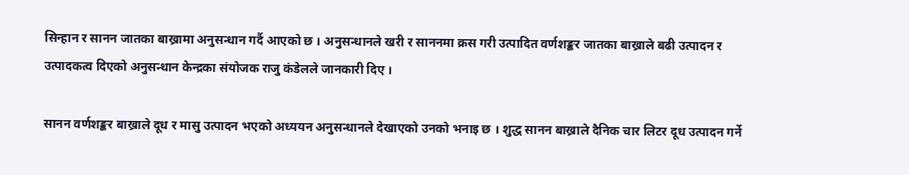सिन्हान र सानन जातका बाख्रामा अनुसन्धान गर्दै आएको छ । अनुसन्धानले खरी र साननमा क्रस गरी उत्पादित वर्णशङ्कर जातका बाख्राले बढी उत्पादन र उत्पादकत्व दिएको अनुसन्धान केन्द्रका संयोजक राजु कंडेलले जानकारी दिए ।

सानन वर्णशङ्कर बाख्राले दूध र मासु उत्पादन भएको अध्ययन अनुसन्धानले देखाएको उनको भनाइ छ । शुद्ध सानन बाख्राले दैनिक चार लिटर दूध उत्पादन गर्ने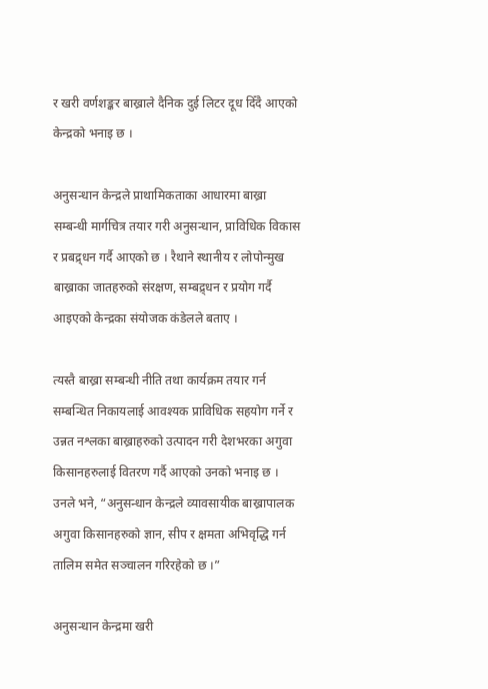र खरी वर्णशङ्कर बाख्राले दैनिक दुई लिटर दूध दिँदै आएको केन्द्रको भनाइ छ ।

अनुसन्धान केन्द्रले प्राथामिकताका आधारमा बाख्रा सम्बन्धी मार्गचित्र तयार गरी अनुसन्धान, प्राविधिक विकास र प्रबद्र्धन गर्दै आएको छ । रैथाने स्थानीय र लोपोन्मुख बाख्राका जातहरुको संरक्षण, सम्बद्र्धन र प्रयोग गर्दै आइएको केन्द्रका संयोजक कंडेलले बताए ।

त्यस्तै बाख्रा सम्बन्धी नीति तथा कार्यक्रम तयार गर्न सम्बन्धित निकायलाई आवश्यक प्राविधिक सहयोग गर्ने र उन्नत नश्लका बाख्राहरुको उत्पादन गरी देशभरका अगुवा किसानहरुलाई वितरण गर्दै आएको उनको भनाइ छ । उनले भने, “अनुसन्धान केन्द्रले व्यावसायीक बाख्रापालक अगुवा किसानहरुको ज्ञान, सीप र क्षमता अभिवृद्धि गर्न तालिम समेत सञ्चालन गरिरहेको छ ।”

अनुसन्धान केन्द्रमा खरी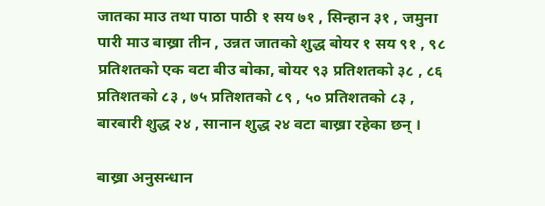जातका माउ तथा पाठा पाठी १ सय ७१ , सिन्हान ३१ , जमुना पारी माउ बाख्रा तीन , उन्नत जातको शुद्ध बोयर १ सय ९१ , ९८ प्रतिशतको एक वटा बीउ बोका, बोयर ९३ प्रतिशतको ३८ , ८६ प्रतिशतको ८३ , ७५ प्रतिशतको ८९ , ५० प्रतिशतको ८३ , बारबारी शुद्ध २४ , सानान शुद्ध २४ वटा बाख्रा रहेका छन् ।

बाख्रा अनुसन्धान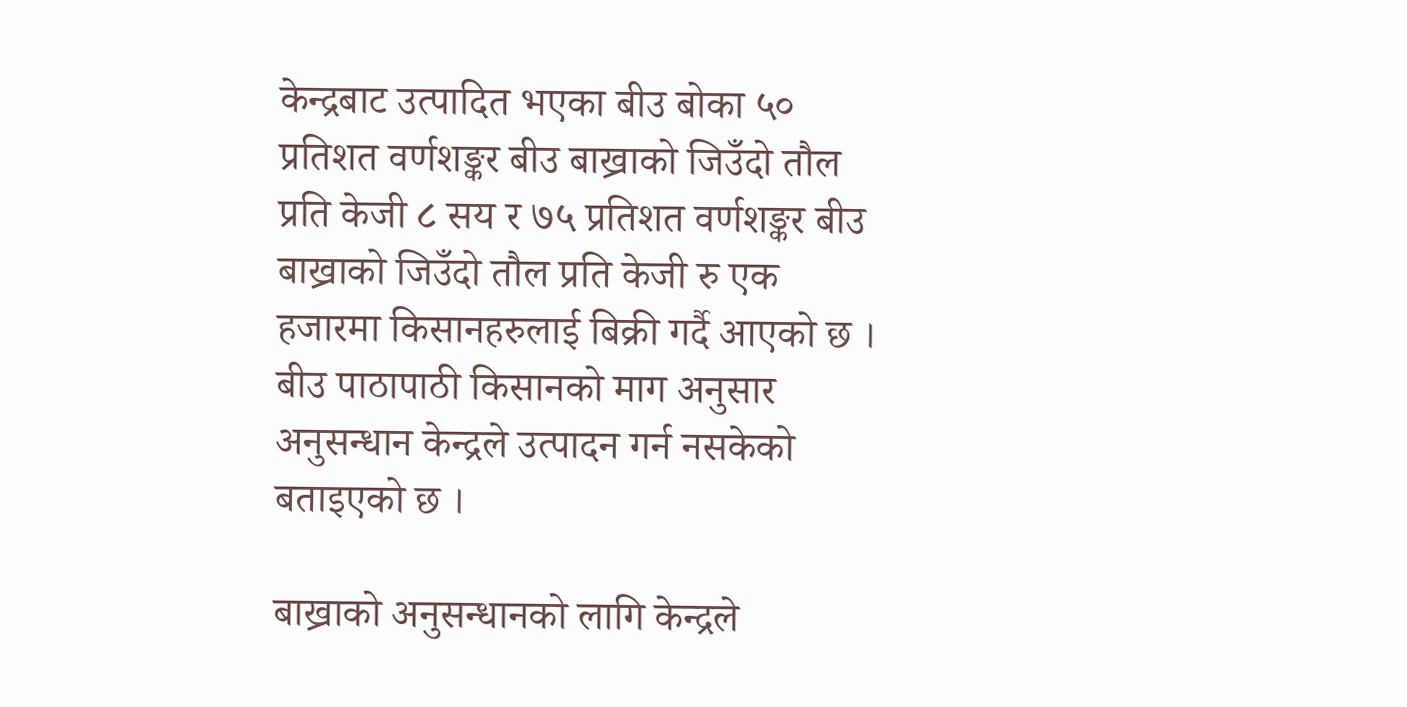केन्द्रबाट उत्पादित भएका बीउ बोका ५० प्रतिशत वर्णशङ्कर बीउ बाख्राको जिउँदो तौल प्रति केजी ८ सय र ७५ प्रतिशत वर्णशङ्कर बीउ बाख्राको जिउँदो तौल प्रति केजी रु एक हजारमा किसानहरुलाई बिक्री गर्दै आएको छ । बीउ पाठापाठी किसानको माग अनुसार अनुसन्धान केन्द्रले उत्पादन गर्न नसकेको बताइएको छ ।

बाख्राको अनुसन्धानको लागि केन्द्रले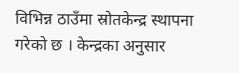विभिन्न ठाउँमा स्रोतकेन्द्र स्थापना गरेको छ । केन्द्रका अनुसार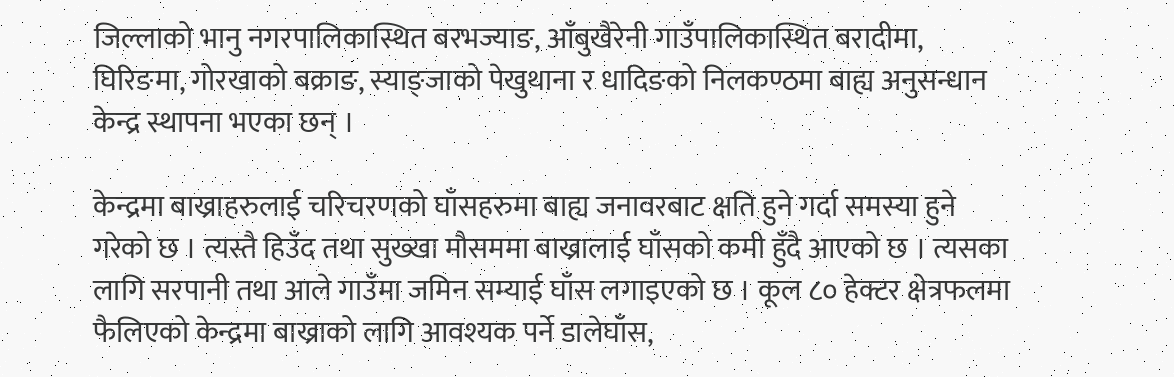जिल्लाको भानु नगरपालिकास्थित बरभज्याङ, आँबुखैरेनी गाउँपालिकास्थित बरादीमा, घिरिङमा, गोरखाको बक्राङ, स्याङ्जाको पेखुथाना र धादिङको निलकण्ठमा बाह्य अनुसन्धान केन्द्र स्थापना भएका छन् ।

केन्द्रमा बाख्राहरुलाई चरिचरणको घाँसहरुमा बाह्य जनावरबाट क्षति हुने गर्दा समस्या हुने गरेको छ । त्यस्तै हिउँद तथा सुख्खा मौसममा बाख्रालाई घाँसको कमी हुँदै आएको छ । त्यसका लागि सरपानी तथा आले गाउँमा जमिन सम्याई घाँस लगाइएको छ । कूल ८० हेक्टर क्षेत्रफलमा फैलिएको केन्द्रमा बाख्राको लागि आवश्यक पर्ने डालेघाँस,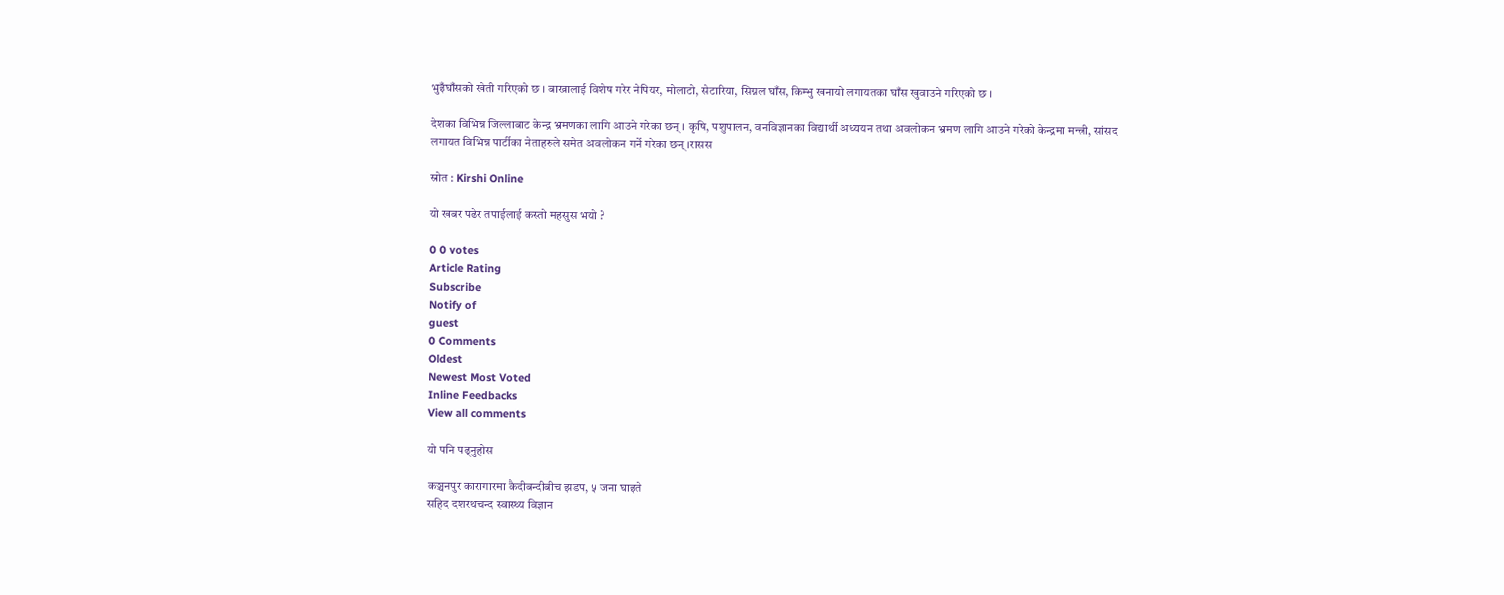भुइँघाँसको खेती गरिएको छ । बाख्रालाई विशेष गरेर नेपियर, मोलाटो, सेटारिया, सिग्नल घाँस, किम्भु खनायो लगायतका घाँस खुवाउने गरिएको छ ।

देशका विभिन्न जिल्लाबाट केन्द्र भ्रमणका लागि आउने गरेका छन् । कृषि, पशुपालन, वनविज्ञानका विद्यार्थी अध्ययन तथा अवलोकन भ्रमण लागि आउने गरेको केन्द्रमा मन्त्री, सांसद लगायत विभिन्न पार्टीका नेताहरुले समेत अवलोकन गर्ने गरेका छन् ।रासस

स्रोत : Kirshi Online

यो खबर पढेर तपाईलाई कस्तो महसुस भयो ?

0 0 votes
Article Rating
Subscribe
Notify of
guest
0 Comments
Oldest
Newest Most Voted
Inline Feedbacks
View all comments

यो पनि पढ्नुहोस

कञ्चनपुर कारागारमा कैदीबन्दीबीच झडप, ५ जना घाइते
सहिद दशरथचन्द स्वास्थ्य विज्ञान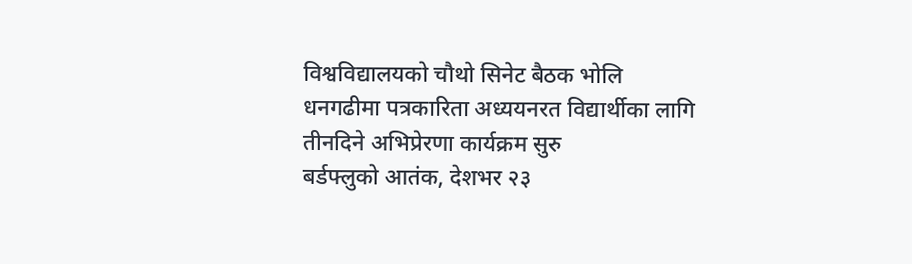विश्वविद्यालयको चौथो सिनेट बैठक भोलि
धनगढीमा पत्रकारिता अध्ययनरत विद्यार्थीका लागि तीनदिने अभिप्रेरणा कार्यक्रम सुरु
बर्डफ्लुको आतंक, देशभर २३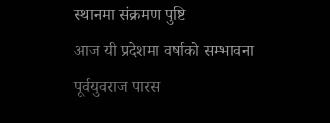स्थानमा संक्रमण पुष्टि
आज यी प्रदेशमा वर्षाको सम्भावना
पूर्वयुवराज पारस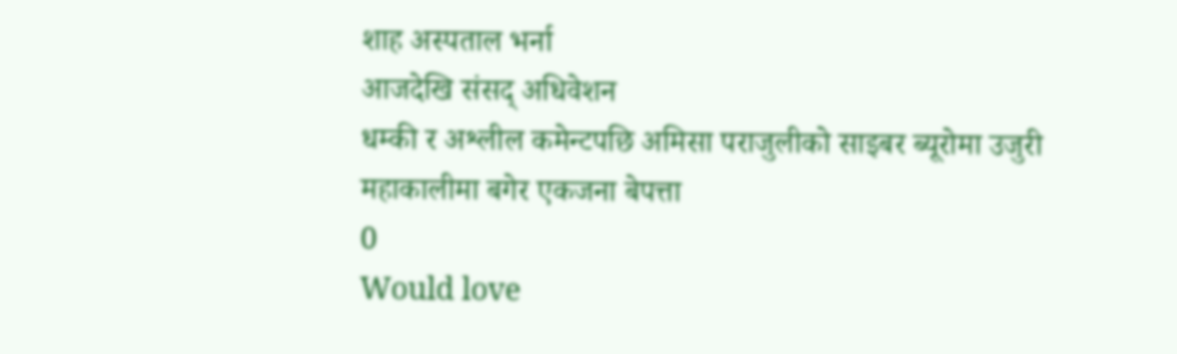शाह अस्पताल भर्ना
आजदेखि संसद् अधिवेशन
धम्की र अश्लील कमेन्टपछि अमिसा पराजुलीको साइबर ब्यूरोमा उजुरी
महाकालीमा बगेर एकजना बेपत्ता
0
Would love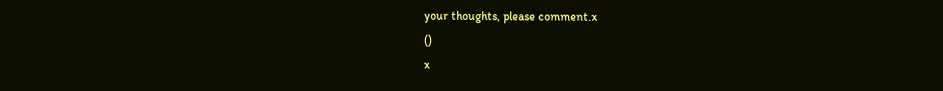your thoughts, please comment.x
()
x